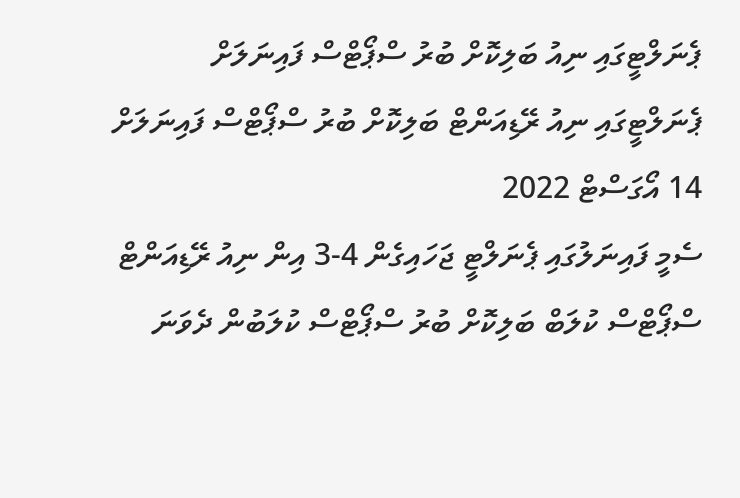ޕެނަލްޓީގައި ނިއު ބަލިކޮށް ބުރު ސްޕޯޓްސް ފައިނަލަށް
ޕެނަލްޓީގައި ނިއު ރޭޑިއަންޓް ބަލިކޮށް ބުރު ސްޕޯޓްސް ފައިނަލަށް
14 އޯގަސްޓް 2022
ސެމީ ފައިނަލުގައި ޕެނަލްޓީ ޖަހައިގެން 4-3 އިން ނިއު ރޭޑިއަންޓް ސްޕޯޓްސް ކުލަބް ބަލިކޮށް ބުރު ސްޕޯޓްސް ކުލަބުން ދެވަނަ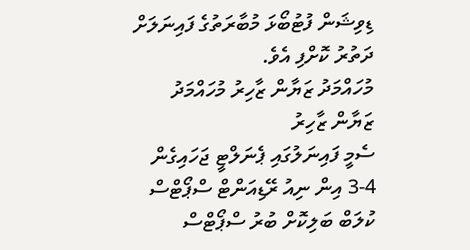ޑިވިޝަން ފުޓުބޯޅަ މުބާރަތުގެ ފައިނަލަށް ދަތުރު ކޮށްފި އެވެ.
މުހައްމަދު ޒަޔާން ޒާހިރު މުހައްމަދު ޒަޔާން ޒާހިރު
ސެމީ ފައިނަލުގައި ޕެނަލްޓީ ޖަހައިގެން 4-3 އިން ނިއު ރޭޑިއަންޓް ސްޕޯޓްސް ކުލަބް ބަލިކޮށް ބުރު ސްޕޯޓްސް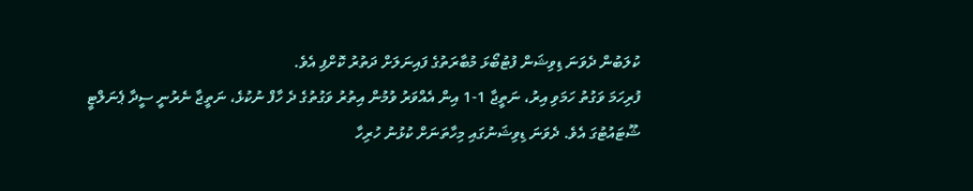ކުލަބުން ދެވަނަ ޑިވިޝަން ފުޓުބޯޅަ މުބާރަތުގެ ފައިނަލަށް ދަތުރު ކޮށްފި އެވެ.
ފުރިހަމަ ވަގުތު ހަމަވި އިރު، ނަތީޖާ 1-1 އިން އެއްވަރު ވުމުން އިތުރު ވަގުތުގެ ދެ ހާފް ނުކުޅެ، ނަތީޖާ ނެރުނީ ސީދާ ޕެނަލްޓީ ޝޫޓައުޓުގަ އެވެ. ދެވަނަ ޑިވިޝަނުގައި މިހާތަނަށް ކުޅުނު ހުރިހާ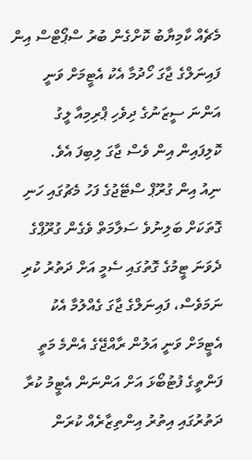މެޗެއް ކާމިޔާބު ކޮށްގެން ބުރު ސްޕޯޓްސް އިން ފައިނަލްގެ ޖާގަ ހޯދުމާ އެކު އެޓީމަށް ވަނީ އަންނަ ސީޒަނުގެ ދިވެހި ޕްރިމިއާ ލީގު ކޮލިފައިން އިން ވެސް ޖާގަ ލިބިފަ އެވެ.
ނިއު އިން ގުރޫޕް ސްޓޭޖުގެ ފަހު މެޗުގައި ހަނި ގޮތަކަށް ބަލިނުވެ ސަލާމަތް ވެގެން ގުރޫޕްގެ ދެވަނަ ޓީމުގެ ގޮތުގައި ސެމީ އަށް ދަތުރު ކުރި ނަމަވެސް، ފައިނަލްގެ ޖާގަ ގެއްލުމާ އެކު އެޓީމަށް ވަނީ އަލުން ރާއްޖޭގެ އެންމެ މަތީ ފަންތީގެ ފުޓުބޯޅަ އަށް އަންނަން އެޓީމު ކުރާ ދަތުރުގައި އިތުރު އިންތިޒާރެއް ކުރަން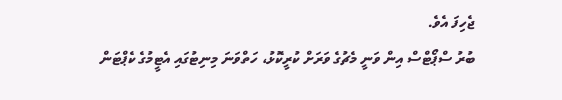ޖެހިފަ އެވެ.
ބުރު ސްޕޯޓްސް އިން ވަނީ މެޗުގެ ވަރަށް ކުރީކޮޅު، ހަތްވަނަ މިނިޓުގައި އެޓީމުގެ ކެޕްޓަން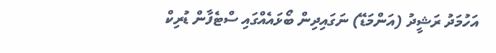އަހުމަދު ރަޝީދު (އަންމަޑޭ) ނަގައިދިން ބޯޅައެއްގައި ސްޓެފާން ޑުރިކް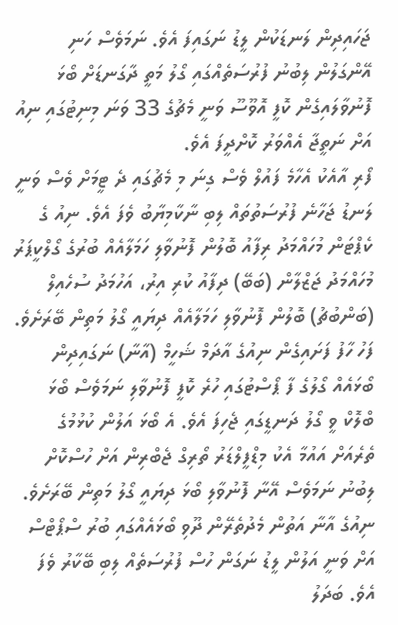ޖަހައިދިން ލަނޑަކުން ލީޑު ނަގައިފަ އެވެ. ނަމަވެސް ހަނި އޭންގަލުން ލިބުނު ފުރުސަތެއްގައި ގޯލު މަތީ ދާގަނޑަށް ބޯޅަ ފޮނުވާލައިގެން ކޮފީ އޮވޫސޫ ވަނީ މެޗުގެ 33 ވަނަ މިނިޓުގައި ނިއު އަށް ނަތީޖާ އެއްވަރު ކޮށްދީފަ އެވެ.
ފޯރި އާއެކު އެހާމެ ފައުލް ވެސް ގިނަ މި މެޗުގައި ދެ ޓީމަށް ވެސް ވަނީ ލަނޑު ޖަހާނެ ފުރުސަތުތައް ލިބި ނާކާމިޔާބު ވެފަ އެވެ. ނިއު ގެ ކެޕްޓަން މުހައްމަދު ރިފާއު ބޮލުން ފޮނުވާލި ހަމަލާއެއް ބުރުގެ ގޯލްކީޕަރު މުހައްމަދު ޖަޒްލާން (ބަބޭ) ދިފާއު ކުރި އިރު، އަހުމަދު ސުހެއިލް (ބަންބުޗު) ބޮލުން ފޮނުވާލި ހަމަލާއެއް ދިޔައީ ގޯލު މަތިން ބޭރަށެވެ.
ފަހު ހާފު ފަށައިގެން ނިއުގެ އާދަމް ޝަހީމް (އާނާ) ނަގައިދިން ބޯޅައެއް ގޯލުގެ ފާ ޕޯސްޓުގައި ހުރެ ކޮފީ ފޮނުވާލި ނަމަވެސް ބޯޅަ ބްލޮކް ވީ ގޯލު ދަނޑީގައި ޖެހިފަ އެވެ. އެ ބޯޅަ އަލުން ކުޅުމުގެ ތެރެއަށް އައުމާ އެކު މިޑްފީލްޑަރު ތޯރިގް ޖެބްރިން އަށް ހުސްކޮށް ލިބުނު ނަމަވެސް އޭނާ ފޮނުވާލި ބޯޅަ ދިޔައީ ގޯލު މަތިން ބޭރަށެވެ.
ނިއުގެ އާނާ އަތުން މެދުތެރޭން ދޫވި ބޯޅައެއްގައި ބުރު ސްޕޯޓްސް އަށް ވަނީ އަލުން ލީޑު ނަގަން ހުސް ފުރުސަތެއް ލިބި ބޭކާރު ވެފަ އެވެ. ބަދަލު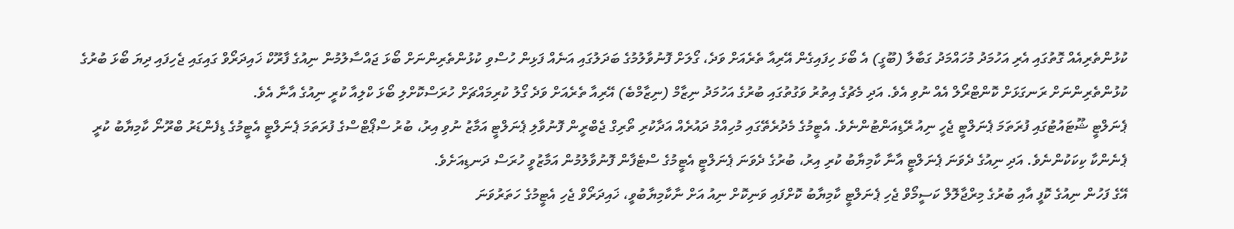ކުޅުންތެރިއެއް ގޮތުގައި އެރި އަހުމަދު މުހައްމަދު ގަބާލާ (ބޫގީ) އެ ބޯޅަ ހިފައިގެން އޭރިއާ ތެރެއަށް ވަދެ، ގޯލަށް ފޮނުވާލުމުގެ ބަދަލުގައި އަނެއް ފަޅިން ހުސްވި ކުޅުންތެރިންނަށް ބޯޅަ ޖައްސާލުމުން ނިއުގެ ފާރޫކް ޚައިދަރޯވް ގައިގައި ޖެހިފައި ދިޔަ ބޯޅަ ބުރުގެ ކުޅުންތެރިންނަށް ރަނގަޅަށް ކޮންޓްރޯލް އެއް ނުވި އެވެ. އަދި މެޗުގެ އިތުރު ވަގުތުގައި ބުރުގެ އަހުމަދު ނިޒާމް (ނިޒާމްބެ) އޭރިއާ ތެރެއަށް ވަދެ ގޯލު ކުރިމައްޗަށް ހުރަސްކޮށްލި ބޯޅަ ކްލިއާ ކުރީ ނިއުގެ އާނާ އެވެ.
ޕެނަލްޓީ ޝޫޓައުޓުގައި ފުރަތަމަ ޕެނަލްޓީ ޖެހީ ނިއު ރޭޑިއަންޓުންނެވެ. އެޓީމުގެ މެދުރެތޭގައި މުހިއްމު ދައުރެއް އަދާކުރި ތޯރިގް ޖެބްރީން ފޮނުވާލި ޕެނަލްޓީ އަމާޒު ނުވި އިރު، ބުރު ސްޕޯޓްސްގެ ފުރަތަމަ ޕެނަލްޓީ އެޓީމުގެ ޑިފެންޑަރު ބްރޫނޯ ކާމިޔާބު ކުރީ ޕެނެންކާ ކިކަކުންނެވެ. އަދި ނިއުގެ ދެވަނަ ޕެނަލްޓީ އާނާ ކާމިޔާބު ކުރި އިރު، ބުރުގެ ދެވަނަ ޕެނަލްޓީ އެޓީމުގެ ސްޓެފާން ފޮނުވާލުމުން އަމާޒުވީ ހުރަސް ދަނޑިއަށެވެ.
އޭގެ ފަހުން ނިއުގެ ކޮފީ އާއި ބުރުގެ މިރްޖާލޮލް ކަސީމޯވް ޖެހި ޕެނަލްޓީ ކާމިޔާބު ކޮށްފައި ވަނިކޮށް ނިއު އަށް ނާކާމިޔާބުވީ، ޚައިދަރޯވް ޖެހި އެޓީމުގެ ހަތަރުވަނަ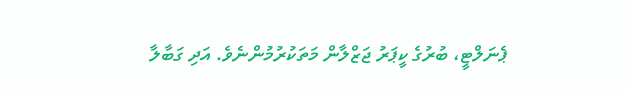ޕެނަލްޓީ، ބުރުގެ ކީޕަރު ޖަޒްލާން މަތަކުރުމުންނެވެ. އަދި ގަބާލާ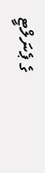ގެ ޕެނަލްޓީ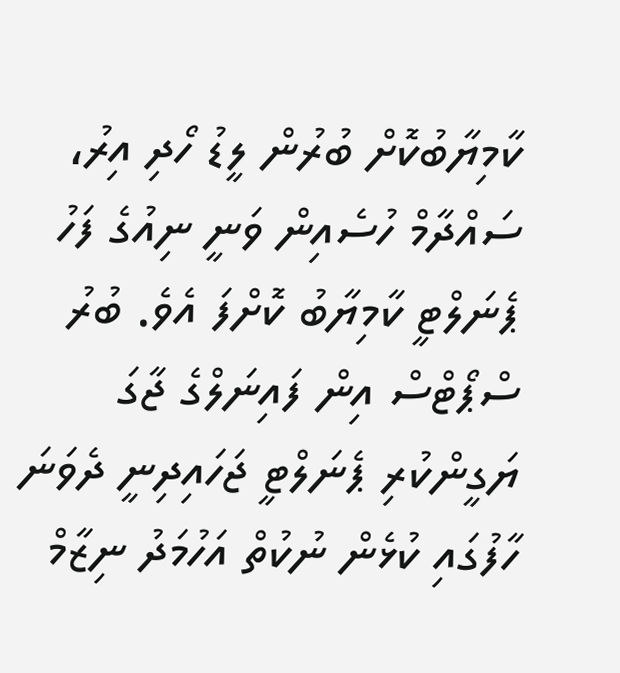ކާމިޔާބުކޮށް ބުރުން ލީޑު ހޯދި އިރު، ސައްދާމް ހުސެއިން ވަނީ ނިއުގެ ފަހު ޕެނަލްޓީ ކާމިޔާބު ކޮށްފަ އެވެ. ބުރު ސްޕޯޓްސް އިން ފައިނަލްގެ ޖާގަ ޔަގީންކުރި ޕެނަލްޓީ ޖަހައިދިނީ ދެވަނަ ހާފުގައި ކުޅެން ނުކުތް އަހުމަދު ނިޒާމް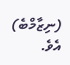(ނިޒާމްބެ) އެވެ.